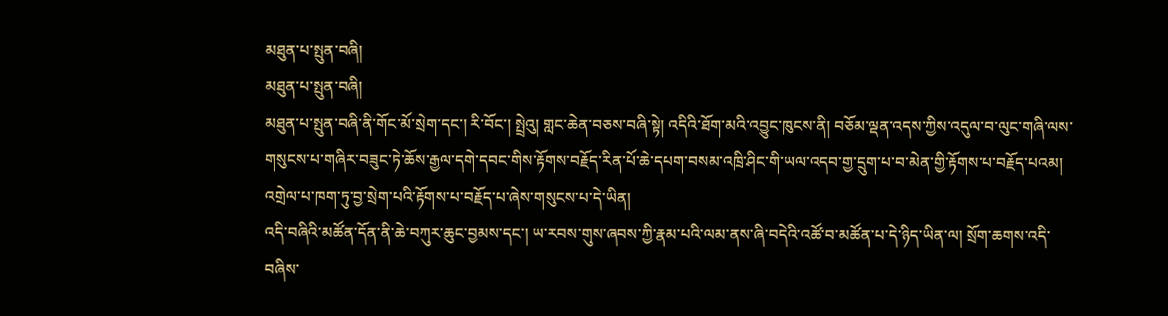མཐུན་པ་སྤུན་བཞི།
མཐུན་པ་སྤུན་བཞི།
མཐུན་པ་སྤུན་བཞི་ནི་གོང་མོ་སྲེག་དང་། རི་བོང་། སྤྲེའུ། གླང་ཆེན་བཅས་བཞི་སྟེ། འདིའི་ཐོག་མའི་འབྱུང་ཁུངས་ནི། བཅོམ་ལྡན་འདས་ཀྱིས་འདུལ་བ་ལུང་གཞི་ལས་གསུངས་པ་གཞིར་བཟུང་ཏེ་ཆོས་རྒྱལ་དགེ་དབང་གིས་རྟོགས་བརྗོད་རིན་པོ་ཆེ་དཔག་བསམ་འཁྲི་ཤིང་གི་ཡལ་འདབ་གྱ་དྲུག་པ་བ་མེན་གྱི་རྟོགས་པ་བརྗོད་པའམ། འགྲེལ་པ་ཁག་ཏུ་བྱ་སྲེག་པའི་རྟོགས་པ་བརྗོད་པ་ཞེས་གསུངས་པ་དེ་ཡིན།
འདི་བཞིའི་མཚོན་དོན་ནི་ཆེ་བཀུར་ཆུང་བྱམས་དང་། ཡ་རབས་གུས་ཞབས་ཀྱི་རྣམ་པའི་ལམ་ནས་ཞི་བདེའི་འཚོ་བ་མཚོན་པ་དེ་ཉིད་ཡིན་ལ། སྲོག་ཆགས་འདི་བཞིས་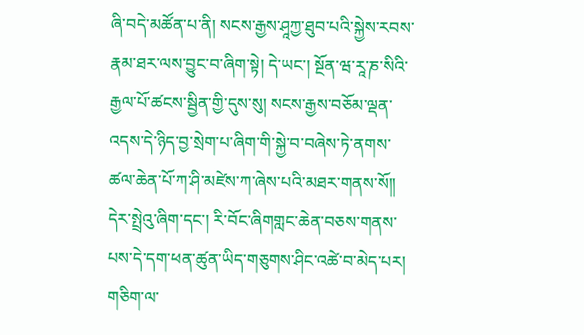ཞི་བདེ་མཚོན་པ་ནི། སངས་རྒྱས་ཤཱཀྱ་ཐུབ་པའི་སྐྱེས་རབས་རྣམ་ཐར་ལས་བྱུང་བ་ཞིག་སྟེ། དེ་ཡང་། སྔོན་ཝ་རཱ་ཎ་སིའི་རྒྱལ་པོ་ཚངས་སྦྱིན་གྱི་དུས་སུ། སངས་རྒྱས་བཅོམ་ལྡན་འདས་དེ་ཉིད་བྱ་སྲེག་པ་ཞིག་གི་སྐྱེ་བ་བཞེས་ཏེ་ནགས་ཚལ་ཆེན་པོ་ཀ་ཤི་མཛེས་ཀ་ཞེས་པའི་མཐར་གནས་སོ།།
དེར་སྤྲེའུ་ཞིག་དང་། རི་བོང་ཞིགགླང་ཆེན་བཅས་གནས་པས་དེ་དག་ཕན་ཚུན་ཡིད་གཅུགས་ཤིང་འཚེ་བ་མེད་པར། གཅིག་ལ་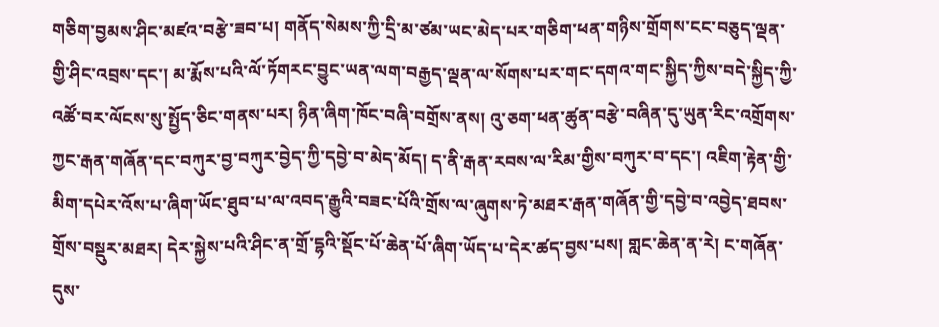གཅིག་བྱམས་ཤིང་མཛའ་བརྩེ་ཟབ་པ། གནོད་སེམས་ཀྱི་དྲི་མ་ཙམ་ཡང་མེད་པར་གཅིག་ཕན་གཉིས་གྲོགས་ངང་བཅུད་ལྡན་གྱི་ཤིང་འབྲས་དང་། མ་རྨོས་པའི་ལོ་ཏོགརང་བྱུང་ཡན་ལག་བརྒྱད་ལྡན་ལ་སོགས་པར་གང་དགའ་གང་སྐྱིད་ཀྱིས་བདེ་སྐྱིད་ཀྱི་འཚོ་བར་ལོངས་སུ་སྤྱོད་ཅིང་གནས་པར། ཉིན་ཞིག་ཁོང་བཞི་བགྲོས་ནས། འུ་ཅག་ཕན་ཚུན་བརྩེ་བཞིན་དུ་ཡུན་རིང་འགྲོགས་ཀྱང་རྒན་གཞོན་དང་བཀུར་བྱ་བཀུར་བྱེད་ཀྱི་དབྱེ་བ་མེད་མོད། ད་ནི་རྒན་རབས་ལ་རིམ་གྱིས་བཀུར་བ་དང་། འཇིག་རྟེན་གྱི་མིག་དཔེར་འོས་པ་ཞིག་ཡོང་ཐུབ་པ་ལ་འབད་རྒྱུའི་བཟང་པོའི་གྲོས་ལ་ཞུགས་ཏེ་མཐར་རྒན་གཞོན་གྱི་དབྱེ་བ་འབྱེད་ཐབས་གྲོས་བསྡུར་མཐར། དེར་སྐྱེས་པའི་ཤིང་ན་གྲོ་དྷའི་སྡོང་པོ་ཆེན་པོ་ཞིག་ཡོད་པ་དེར་ཚད་བྱས་པས། གླང་ཆེན་ན་རེ། ང་གཞོན་དུས་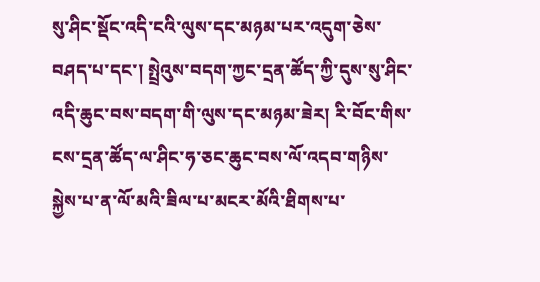སུ་ཤིང་སྡོང་འདི་ངའི་ལུས་དང་མཉམ་པར་འདུག་ཅེས་བཤད་པ་དང་། སྤྲེའུས་བདག་ཀྱང་དྲན་ཚོད་ཀྱི་དུས་སུ་ཤིང་འདི་ཆུང་བས་བདག་གི་ལུས་དང་མཉམ་ཟེར། རི་བོང་གིས་ངས་དྲན་ཚོད་ལ་ཤིང་ཧ་ཅང་ཆུང་བས་ལོ་འདབ་གཉིས་སྐྱེས་པ་ན་ལོ་མའི་ཟིལ་པ་མངར་མོའི་ཐིགས་པ་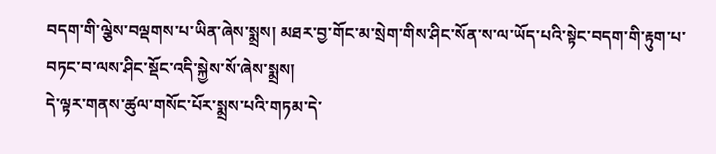བདག་གི་ལྕེས་བལྡགས་པ་ཡིན་ཞེས་སྨྲས། མཐར་བྱ་གོང་མ་སྲེག་གིས་ཤིང་སོན་ས་ལ་ཡོད་པའི་སྟེང་བདག་གི་རྟུག་པ་བཏང་བ་ལས་ཤིང་སྡོང་འདི་སྐྱེས་སོ་ཞེས་སྨྲས།
དེ་ལྟར་གནས་ཚུལ་གསོང་པོར་སྨྲས་པའི་གཏམ་དེ་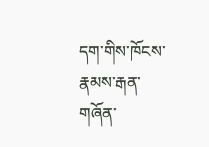དག་གིས་ཁོངས་རྣམས་རྒན་གཞོན་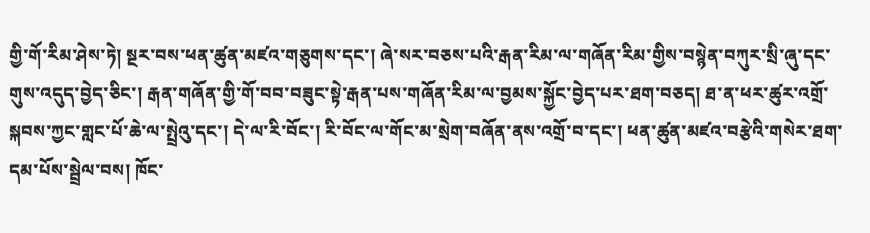གྱི་གོ་རིམ་ཤེས་ཏེ། སྔར་བས་ཕན་ཚུན་མཛའ་གཅུགས་དང་། ཞེ་སར་བཅས་པའི་རྒན་རིམ་ལ་གཞོན་རིམ་གྱིས་བསྙེན་བཀུར་སྲི་ཞུ་དང་གུས་འདུད་བྱེད་ཅིང་། རྒན་གཞོན་གྱི་གོ་བབ་བཟུང་སྟེ་རྒན་པས་གཞོན་རིམ་ལ་བྱམས་སྐྱོང་བྱེད་པར་ཐག་བཅད། ཐ་ན་ཕར་ཚུར་འགྲོ་སྐབས་ཀྱང་གླང་པོ་ཆེ་ལ་སྤྲེའུ་དང་། དེ་ལ་རི་བོང་། རི་བོང་ལ་གོང་མ་སྲེག་བཞོན་ནས་འགྲོ་བ་དང་། ཕན་ཚུན་མཛའ་བརྩེའི་གསེར་ཐག་དམ་པོས་སྦྲེལ་བས། ཁོང་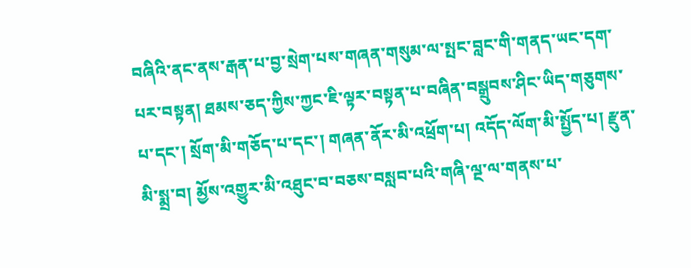བཞིའི་ནང་ནས་རྒན་པ་བྱ་སྲེག་པས་གཞན་གསུམ་ལ་སྤང་བླང་གི་གནད་ཡང་དག་པར་བསྟན། ཐམས་ཅད་ཀྱིས་ཀྱང་ཇི་ལྟར་བསྟན་པ་བཞིན་བསྒྲུབས་ཤིང་ཡིད་གཅུགས་པ་དང་། སྲོག་མི་གཅོད་པ་དང་། གཞན་ནོར་མི་འཕྲོག་པ། འདོད་ལོག་མི་སྤྱོད་པ། རྫུན་མི་སྨྲ་བ། མྱོས་འགྱུར་མི་འཐུང་བ་བཅས་བསླབ་པའི་གཞི་ལྔ་ལ་གནས་པ་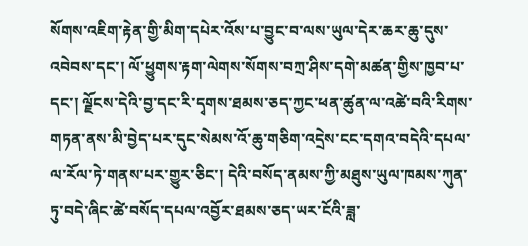སོགས་འཇིག་རྟེན་གྱི་མིག་དཔེར་འོས་པ་བྱུང་བ་ལས་ཡུལ་དེར་ཆར་ཆུ་དུས་འབེབས་དང་། ལོ་ཕྱུགས་རྟག་ལེགས་སོགས་བཀྲ་ཤིས་དགེ་མཚན་གྱིས་ཁྱབ་པ་དང་། ལྗོངས་དེའི་བྱ་དང་རི་དྭགས་ཐམས་ཅད་ཀྱང་ཕན་ཚུན་ལ་འཚེ་བའི་རིགས་གཏན་ནས་མི་བྱེད་པར་དུང་སེམས་འོ་ཆུ་གཅིག་འདྲེས་ངང་དགའ་བདེའི་དཔལ་ལ་རོལ་ཏེ་གནས་པར་གྱུར་ཅིང་། དེའི་བསོད་ནམས་ཀྱི་མཐུས་ཡུལ་ཁམས་ཀུན་ཏུ་བདེ་ཞིང་ཚེ་བསོད་དཔལ་འབྱོར་ཐམས་ཅད་ཡར་ངོའི་ཟླ་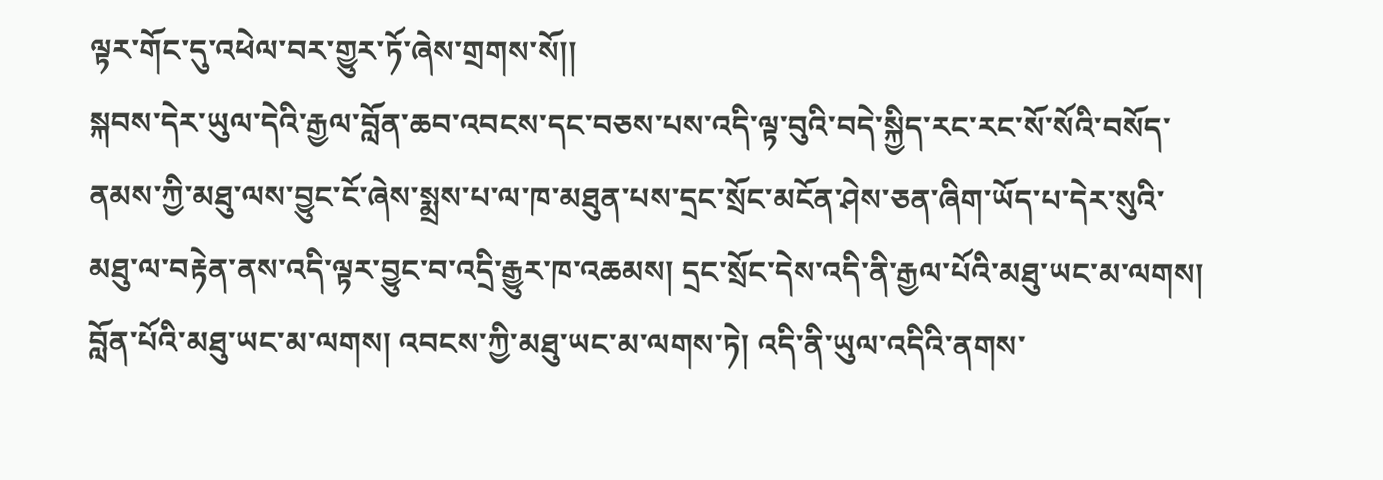ལྟར་གོང་དུ་འཕེལ་བར་གྱུར་ཏོ་ཞེས་གྲགས་སོ།།
སྐབས་དེར་ཡུལ་དེའི་རྒྱལ་བློན་ཆབ་འབངས་དང་བཅས་པས་འདི་ལྟ་བུའི་བདེ་སྐྱིད་རང་རང་སོ་སོའི་བསོད་ནམས་ཀྱི་མཐུ་ལས་བྱུང་ངོ་ཞེས་སྨྲས་པ་ལ་ཁ་མཐུན་པས་དྲང་སྲོང་མངོན་ཤེས་ཅན་ཞིག་ཡོད་པ་དེར་སུའི་མཐུ་ལ་བརྟེན་ནས་འདི་ལྟར་བྱུང་བ་འདྲི་རྒྱུར་ཁ་འཆམས། དྲང་སྲོང་དེས་འདི་ནི་རྒྱལ་པོའི་མཐུ་ཡང་མ་ལགས། བློན་པོའི་མཐུ་ཡང་མ་ལགས། འབངས་ཀྱི་མཐུ་ཡང་མ་ལགས་ཏེ། འདི་ནི་ཡུལ་འདིའི་ནགས་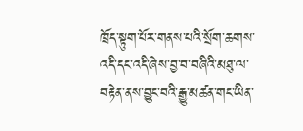ཁྲོད་སྟུག་པོར་གནས་པའི་སྲོག་ཆགས་འདི་དང་འདི་ཞེས་བྱ་བ་བཞིའི་མཐུ་ལ་བརྟེན་ནས་བྱུང་བའི་རྒྱུ་མཚན་གང་ཡིན་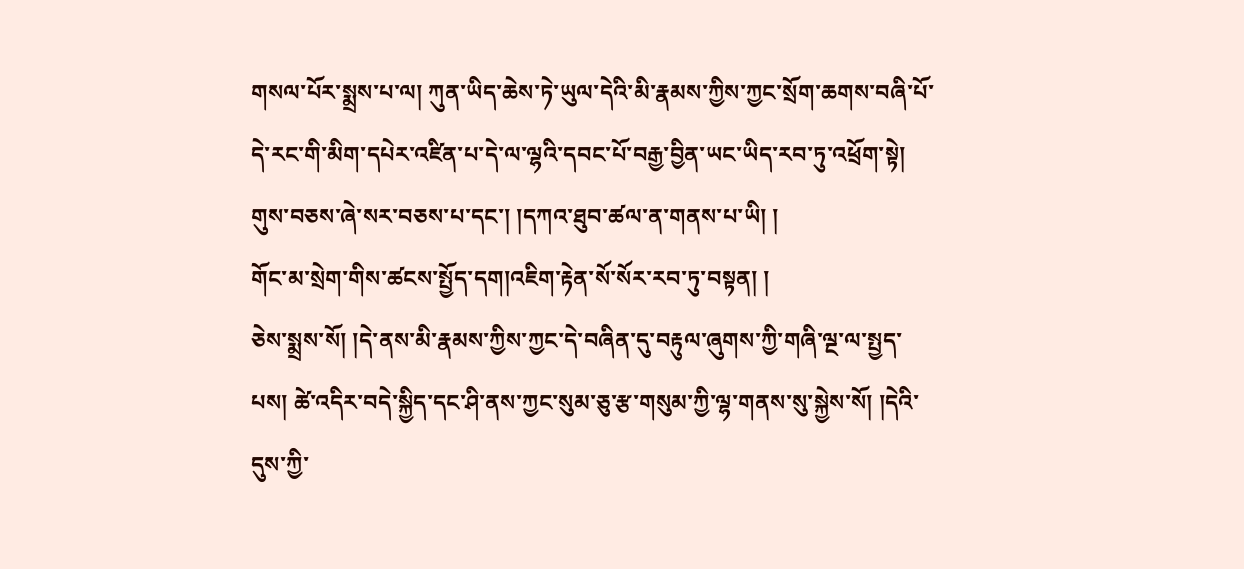གསལ་པོར་སྨྲས་པ་ལ། ཀུན་ཡིད་ཆེས་ཏེ་ཡུལ་དེའི་མི་རྣམས་ཀྱིས་ཀྱང་སྲོག་ཆགས་བཞི་པོ་དེ་རང་གི་མིག་དཔེར་འཛིན་པ་དེ་ལ་ལྷའི་དབང་པོ་བརྒྱ་བྱིན་ཡང་ཡིད་རབ་ཏུ་འཕྲོག་སྟེ།
གུས་བཅས་ཞེ་སར་བཅས་པ་དང་། །དཀའ་ཐུབ་ཚལ་ན་གནས་པ་ཡི། །
གོང་མ་སྲེག་གིས་ཚངས་སྤྱོད་དག།འཇིག་རྟེན་སོ་སོར་རབ་ཏུ་བསྟན། །
ཅེས་སྨྲས་སོ། །དེ་ནས་མི་རྣམས་ཀྱིས་ཀྱང་དེ་བཞིན་དུ་བརྟུལ་ཞུགས་ཀྱི་གཞི་ལྔ་ལ་སྤྱད་པས། ཚེ་འདིར་བདེ་སྐྱིད་དང་ཤི་ནས་ཀྱང་སུམ་ཅུ་རྩ་གསུམ་ཀྱི་ལྷ་གནས་སུ་སྐྱེས་སོ། །དེའི་དུས་ཀྱི་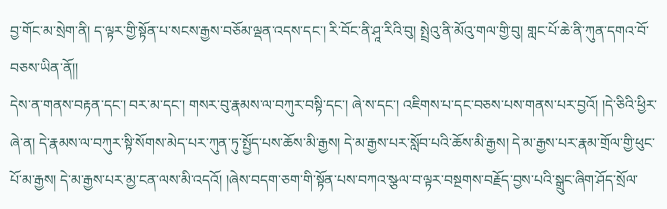བྱ་གོང་མ་སྲེག་ནི། ད་ལྟར་གྱི་སྟོན་པ་སངས་རྒྱས་བཅོམ་ལྡན་འདས་དང་། རི་བོང་ནི་ཤཱ་རིའི་བུ། སྤྲེའུ་ནི་མོའུ་གལ་གྱི་བུ། གླང་པོ་ཆེ་ནི་ཀུན་དགའ་བོ་བཅས་ཡིན་ནོ།།
དེས་ན་གནས་བརྟན་དང་། བར་མ་དང་། གསར་བུ་རྣམས་ལ་བཀུར་བསྟི་དང་། ཞེ་ས་དང་། འཇིགས་པ་དང་བཅས་པས་གནས་པར་བྱའོ། །དེ་ཅིའི་ཕྱིར་ཞེ་ན། དེ་རྣམས་ལ་བཀུར་སྟི་སོགས་མེད་པར་ཀུན་ཏུ་སྤྱོད་པས་ཆོས་མི་རྒྱས། དེ་མ་རྒྱས་པར་སློབ་པའི་ཆོས་མི་རྒྱས། དེ་མ་རྒྱས་པར་རྣམ་གྲོལ་གྱི་ཕུང་པོ་མ་རྒྱས། དེ་མ་རྒྱས་པར་མྱ་ངན་ལས་མི་འདའོ། །ཞེས་བདག་ཅག་གི་སྟོན་པས་བཀའ་སྩལ་བ་ལྟར་བསྔགས་བརྗོད་བྱས་པའི་སྒྲུང་ཞིག་ཤོད་སྲོལ་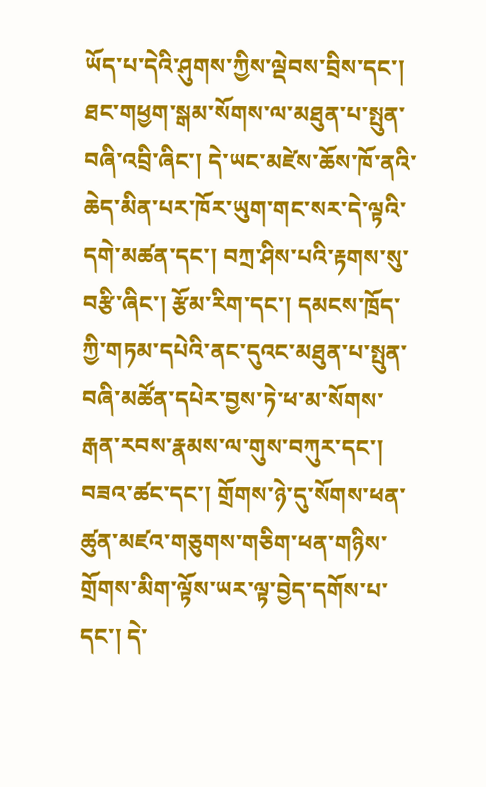ཡོད་པ་དེའི་ཤུགས་ཀྱིས་ལྡེབས་བྲིས་དང་། ཐང་གཕྱག་སྒམ་སོགས་ལ་མཐུན་པ་སྤུན་བཞི་འབྲི་ཞིང་། དེ་ཡང་མཛེས་ཆོས་ཁོ་ནའི་ཆེད་མིན་པར་ཁོར་ཡུག་གང་སར་དེ་ལྟའི་དགེ་མཚན་དང་། བཀྲ་ཤིས་པའི་རྟགས་སུ་བརྩི་ཞིང་། རྩོམ་རིག་དང་། དམངས་ཁྲོད་ཀྱི་གཏམ་དཔེའི་ནང་དུའང་མཐུན་པ་སྤུན་བཞི་མཚོན་དཔེར་བྱས་ཏེ་ཕ་མ་སོགས་རྒན་རབས་རྣམས་ལ་གུས་བཀུར་དང་། བཟའ་ཚང་དང་། གྲོགས་ཉེ་དུ་སོགས་ཕན་ཚུན་མཛའ་གཅུགས་གཅིག་ཕན་གཉིས་གྲོགས་མིག་ལྟོས་ཡར་ལྟ་བྱེད་དགོས་པ་དང་། དེ་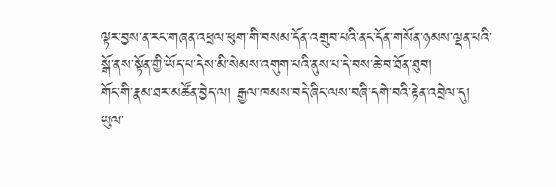ལྟར་བྱས་ན་རང་གཞན་འཕྲལ་ཕུག་གི་བསམ་དོན་འགྲུབ་པའི་ནང་དོན་གསོན་ཉམས་ལྡན་པའི་སྒོ་ནས་སྟོན་གྱི་ཡོད་པ་དེས་མི་སེམས་འགུག་པའི་ནུས་པ་དེ་བས་ཆེ་བ་ཐོན་ཐུབ།
གོང་གི་རྣམ་ཐར་མཚོན་བྱེད་ལ། རྒྱལ་ཁམས་བདེ་ཞིང་ལས་བཞི་དགེ་བའི་རྟེན་འབྲེལ་དུ། ཡུལ་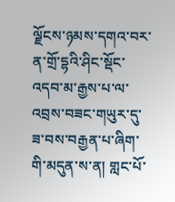ལྗོངས་ཉམས་དགའ་བར་ན་གྲོ་དྷའི་ཤིང་སྡོང་འདབ་མ་རྒྱས་པ་ལ་འབྲས་བཟང་གཡུར་དུ་ཟ་བས་བརྒྱན་པ་ཞིག་གི་མདུན་ས་ན། གླང་པོ་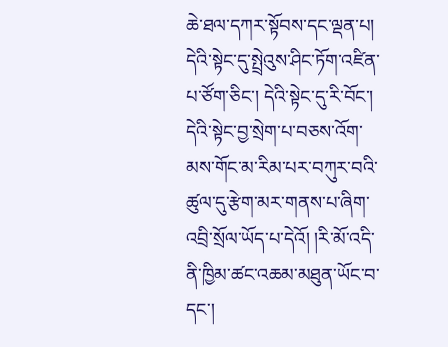ཆེ་ཐལ་དཀར་སྟོབས་དང་ལྡན་པ། དེའི་སྟེང་དུ་སྤྲེའུས་ཤིང་ཏོག་འཛིན་པ་ཙོག་ཅིང་། དེའི་སྟེང་དུ་རི་བོང་། དེའི་སྟེང་བྱ་སྲེག་པ་བཅས་འོག་མས་གོང་མ་རིམ་པར་བཀུར་བའི་ཚུལ་དུ་རྩེག་མར་གནས་པ་ཞིག་འབྲི་སྲོལ་ཡོད་པ་དེའོ། །རི་མོ་འདི་ནི་ཁྱིམ་ཚང་འཆམ་མཐུན་ཡོང་བ་དང་།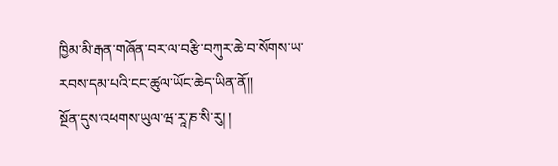ཁྱིམ་མི་རྒན་གཞོན་བར་ལ་བརྩི་བཀུར་ཆེ་བ་སོགས་ཡ་རབས་དམ་པའི་ངང་ཚུལ་ཡོང་ཆེད་ཡིན་ནོ།།
སྔོན་དུས་འཕགས་ཡུལ་ཝ་རཱ་ཎ་སི་རུ། །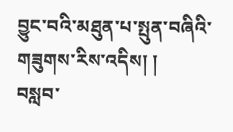བྱུང་བའི་མཐུན་པ་སྤུན་བཞིའི་གཟུགས་རིས་འདིས། །
བསླབ་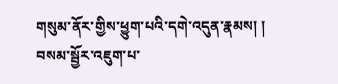གསུམ་ནོར་གྱིས་ཕྱུག་པའི་དགེ་འདུན་རྣམས། །
བསམ་སྦྱོར་འཇུག་པ་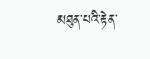མཐུན་པའི་རྟེན་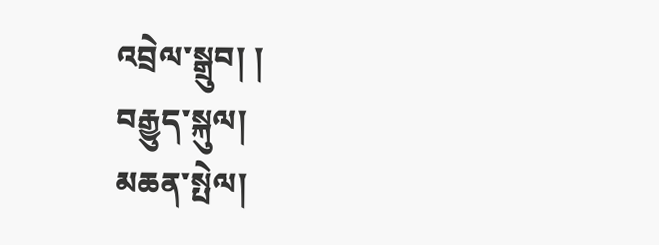འབྲེལ་སྒྲུབ། །
བརྒྱུད་སྐུལ།
མཆན་སྤེལ།